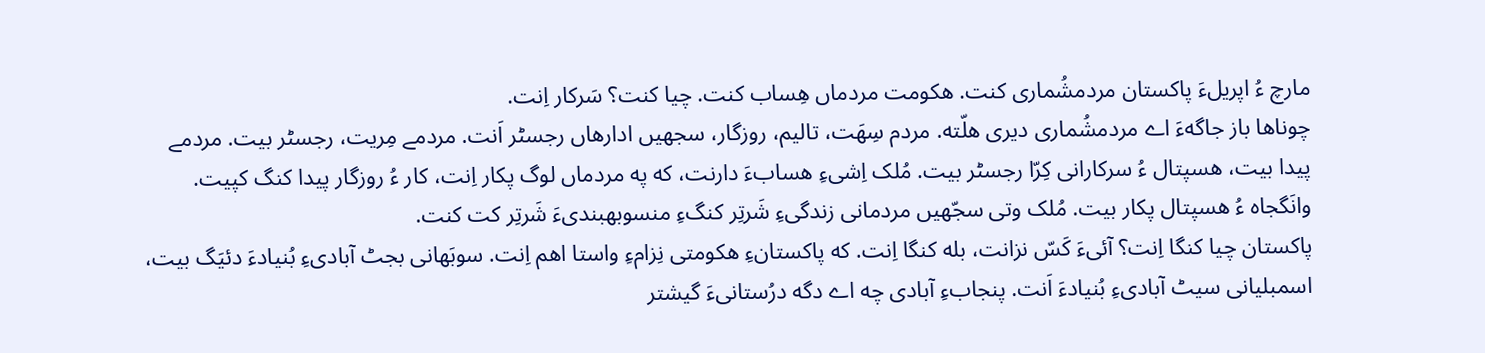مارچ ءُ اپریلءَ پاکستان مردمشُماری کنت. هکومت مردماں هِساب کنت. چیا کنت؟ سَرکار اِنت.
چوناها باز جاگهءَ اے مردمشُماری دیری هلّته. مردم سِهَت، تالیم، روزگار، سجهیں ادارهاں رجسٹر اَنت. مردمے مِریت، رجسٹر بیت. مردمے پیدا بیت، هسپتال ءُ سرکارانی کِرّا رجسٹر بیت. مُلک اِشیءِ هسابءَ دارنت، که په مردماں لوگ پکار اِنت، کار ءُ روزگار پیدا کنگ کپیت. وانَگجاه ءُ هسپتال پکار بیت. مُلک وتی سجّهیں مردمانی زندگیءِ شَرتِر کنگءِ منسوبهبندیءَ شَرتِر کت کنت.
پاکستان چیا کنگا اِنت؟ آئیءَ کَسّ نزانت، بله کنگا اِنت. که پاکستانءِ هکومتی نِزامءِ واستا اهم اِنت. سوبَهانی بجٹ آبادیءِ بُنیادءَ دئیَگ بیت، اسمبلیانی سیٹ آبادیءِ بُنیادءَ اَنت. پنجابءِ آبادی چه اے دگه درُستانیءَ گیشتر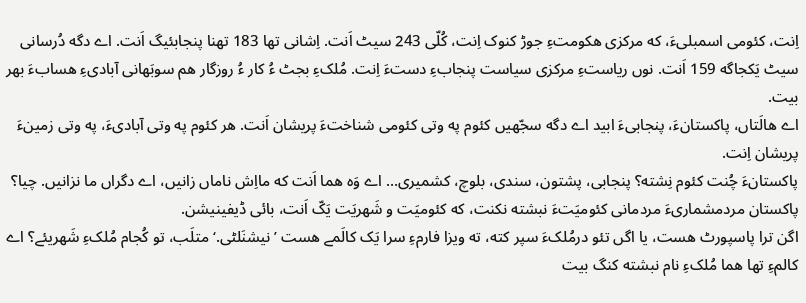اِنت، کئومی اسمبلیءَ، که مرکزی هکومتءِ جوڑ کنوک اِنت، کُلّی 243 سیٹ اَنت. اِشانی تها 183 تهنا پنجابئیگ اَنت. اے دگه دُرسانی سیٹ یَکجاگه 159 اَنت. نوں ریاستءِ مرکزی سیاست پنجابءِ دستءَ اِنت. مُلکءِ بجٹ ءُ کار ءُ روزگار هم سوبَهانی آبادیءِ هسابءَ بهر بیت.
اے هالَتاں، پاکستانءَ، پنجابیءَ ابید اے دگه سجّهیں کئوم په وتی کئومی شناختءَ پریشان اَنت. هر کئوم په وتی آبادیءَ، په وتی زمینءَ پریشان اِنت.
پاکستانءَ چُنت کئوم نِشته؟ پنجابی، پشتون، سندی، بلوچ، کشمیری… اے وَه هما اَنت که مااِش ناماں زانیں، اے دگراں ما نزانیں. چیا؟ پاکستان مردمشماریءَ مردمانی کئومیَتءَ نبشته نکنت، که کئومیَت و شَهریَت یَکّ اَنت، بائی ڈیفینیشن.
اگن ترا پاسپورٹ هست، یا اگں تئو درمُلکءَ سپر کته، ته ویزا فارمءِ سرا یَک کالَمے هست ’نیشنَلٹی.‘ متلَب، تو کُجام مُلکءِ شَهریئے؟ اے کالمءِ تها هما مُلکءِ نام نبشته کنگ بیت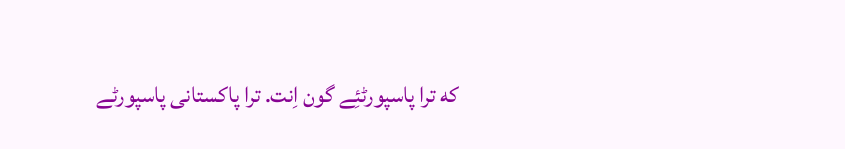که ترا پاسپورٹئِے گون اِنت. ترا پاکستانی پاسپورٹے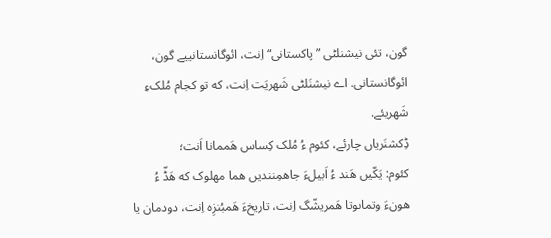گون، تئی نیشنلٹی ”پاکستانی“ اِنت، ائوگانستانییے گون، ائوگانستانی. اے نیشنَلٹی شَهریَت اِنت، که تو کجام مُلکءِ شَهریئے.
ڈِکشنَریاں چارئے، کئوم ءُ مُلک کِساس هَممانا اَنت؛
کئوم: یَکّیں هَند ءُ اَبیلءَ جاهمِنندیں هما مهلوک که هَڈّ ءُ هونءَ وتماںوتا هَمریشّگ اِنت، تاریخءَ هَمبُنزِه اِنت، دودمان یا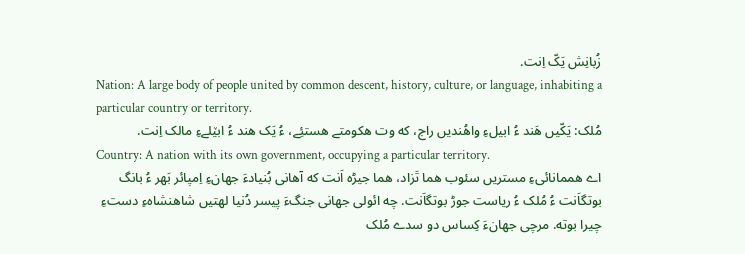زُبانِش یَکّ اِنت.
Nation: A large body of people united by common descent, history, culture, or language, inhabiting a particular country or territory.
مُلک: یَکّیں هَند ءُ ابیلءِ واهُندیں راج، که وت هکومتے هستئِے، ءُ یَک هند ءُ ابێلےءِ مالک اِنت.
Country: A nation with its own government, occupying a particular territory.
اے هممانائیءِ مستریں سئوب هما تَزاد، هما جیڑه اَنت که آهانی بُنیادءَ جهانءِ اِمپائر بَهر ءُ بانگ بوتگاَنت ءُ مُلک ءُ ریاست جوڑ بوتگاَنت. چه ائولی جهانی جنگءَ پیسر دُنیا لهتیں شاهنشاهءِ دستءِ چیرا بوته. مرچی جهانءَ کِساس دو سدے مُلک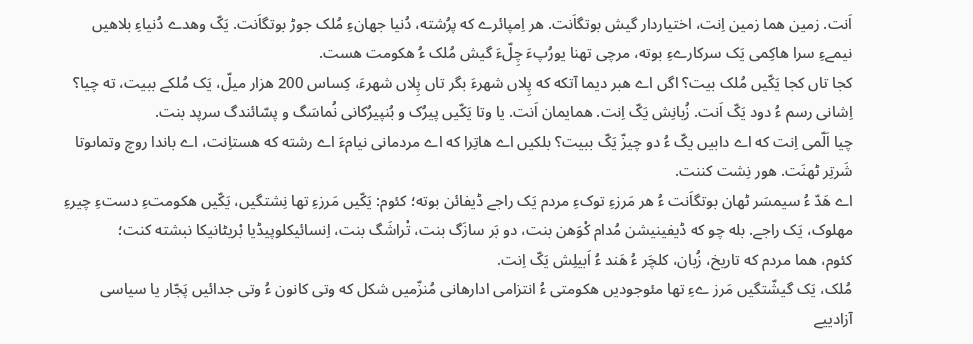اَنت. زمین هما زمین اِنت، اختیاردار گیش بوتگاَنت. هر اِمپائرے که پرُشته، دُنیا جهانءِ مُلک جوڑ بوتگاَنت. یَکّ وهدے دُنیاءِ بلاهیں نیمےءِ سرا هاکِمی یَک سرکارےءِ بوته، مرچی تهنا یورُپءَ چِلّءَ گیش مُلک ءُ هکومت هست.
کجا تاں کجا یَکّیں مُلک بیت؟ اگں اے هبر دیما آتکه که پِلاں شهرءَ بگر تاں پِلاں شهرءَ، کِساس 200 هزار میلّ، یَک مُلکے ببیت، ته چیا؟
اِشانی رسم ءُ دود یَکّ اَنت. زُبانِش یَکّ اِنت. همایمان اَنت. یا وتا یَکّیں پیرُک و بُنپیرُکانی نُماسَگ و پسّائندگ سرپد بنت.
چیا اَلّمی اِنت که اے دابیں یکّ ءُ دو چیزّ یَکّ ببیت؟ بلکیں اے هاتِرا که اے مردمانی نیامءَ اے رشته که هستاِنت، اے باندا روچ وتماںوتا شَرتِر ٹهنَت. هور نِشت کننت.
اے هَدّ ءُ سیمسَر ٹهان بوتگاَنت ءُ هر مَرزءِ توکءِ مردم یَک راجے ڈیفائن بوته؛ کئوم: یَکّیں مَرزءِ تها نِشتگیں، یَکّیں هکومتءِ دستءِ چیرءِ مهلوک، یَک راجے. بله چو که ڈیفینیشن مُدام کْوَهن بنت، دو بَر سازَگ بنت، تْراشَگ بنت، اِنسائیکلوپیڈیا بْریٹانیکا نبشته کنت؛
کئوم، هما مردم که تاریخ، زُبان، کلچَر ءُ هَند ءُ اَبیلِش یَکّ اِنت.
مُلک، یَک گیشّتگیں مَرز ےءِ تها مئوجودیں هکومتی ءُ انتزامی ادارهانی مُنزّمیں شکل که وتی کانون ءُ وتی جدائیں پَجّار یا سیاسی آزادییے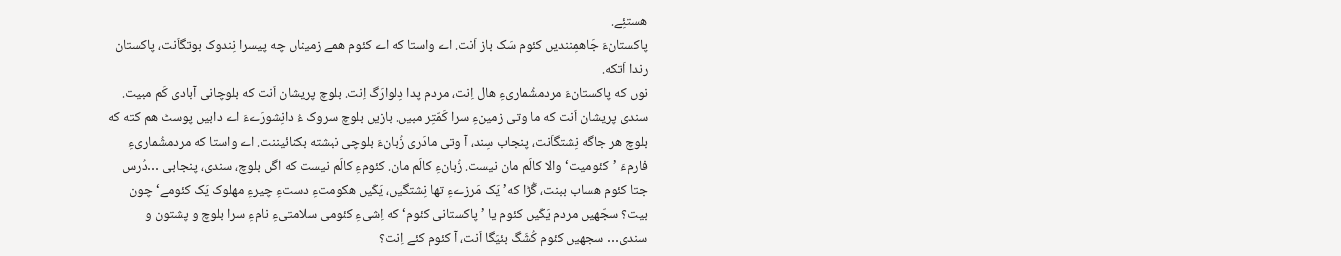هستئِے.
پاکستانءَ جَاهمِنندیں کئوم سَک باز اَنت. اے واستا که اے کئوم همے زمیناں چه پیسرا نِندوک بوتگاَنت، پاکستان رندا اَتکه.
نوں که پاکستانءَ مردمشُماریءِ هال اِنت، مردم پدا دِلوارَگ اِنت. بلوچ پریشان اَنت که بلوچانی آبادی کَم مبیت. سندی پریشان اَنت که ما وتی زمینءِ سرا کَمّتِر مبیں. بازیں بلوچ سروک ءُ دانِشورَےءَ اے دابیں پوسٹ هم کته که بلوچ هر جاگه نِشتگاَنت، پنجاب سِند، آ وتی مادَری زُبانءَ بلوچی نبشته بکنائیننت. اے واستا که مردمشُماریءِ فارمءَ ’کئومیت‘ والا کالَم مان نیست. زُبانءِ کالَم مان. کئومءِ کالَم نیست که اگں بلوچ، سندی، پنجابی …دُرس جتا کئوم هساب ببنت، گُڑا که’ یَک مَرزےءِ تها نِشتگیں، یَکّیں هکومتءِ دستءِ چیرءِ مهلوک یَک کئومے‘ چون بیت؟ سجّهیں مردم یَکّیں کئوم یا ’پاکستانی کئوم‘ که اِشیءِ کئومی سلامتیءِ نامءِ سرا بلوچ و پشتون و سندی… سجهیں کئوم کُشَگ بئیَگا اَنت، آ کئوم کئے اِنت؟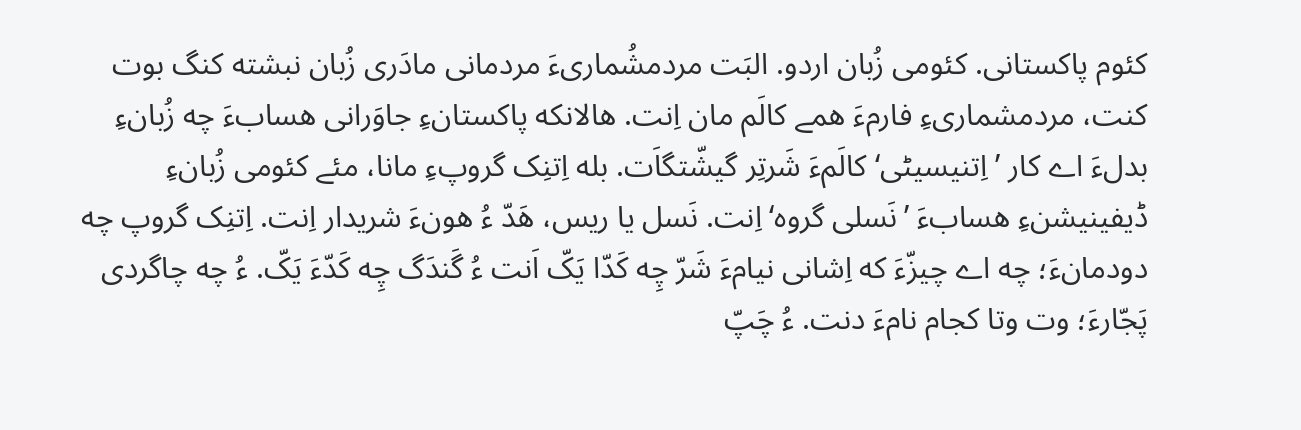کئوم پاکستانی. کئومی زُبان اردو. البَت مردمشُماریءَ مردمانی مادَری زُبان نبشته کنگ بوت کنت، مردمشماریءِ فارمءَ همے کالَم مان اِنت. هالانکه پاکستانءِ جاوَرانی هسابءَ چه زُبانءِ بدلءَ اے کار ’اِتنیسیٹی‘ کالَمءَ شَرتِر گیشّتگاَت. بله اِتنِک گروپءِ مانا، مئے کئومی زُبانءِ ڈیفینیشنءِ هسابءَ ’نَسلی گروه‘ اِنت. نَسل یا ریس، هَدّ ءُ هونءَ شریدار اِنت. اِتنِک گروپ چه دودمانءَ؛ چه اے چیزّءَ که اِشانی نیامءَ شَرّ چِه کَدّا یَکّ اَنت ءُ گَندَگ چِه کَدّءَ یَکّ. ءُ چه چاگردی پَجّارءَ؛ وت وتا کجام نامءَ دنت. ءُ چَپّ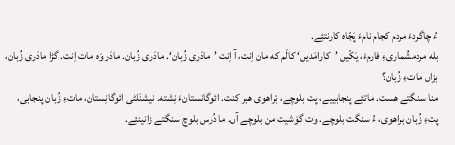ءُ چاگردءَ مردم کجام نامءَ پَجّاه کارنتئِے.
بله مردمشُماریءِ فارمءَ، یَکّیں ’کارامَدیں‘ کالَم که مان اِنت، آ اِنت ’مادَری زُبان‘. مادَری زُبان. مادَر وَه مات اِنت. گڑا مادَری زُبان، بزاں ماتءِ زُبان؟
منا سنگتے هست. ماتئِے پنجابییے، پت بلوچے، بْراهوی هبر کنت. ائوگانستانءَ نِشته. نیشنَلٹی ائوگانِستان، ماتءِ زُبان پنجابی، پتءِ زُبان براهوی، ءُ سنگت بلوچے. وت گوَشیت من بلوچے آں. ما دُرس بلوچ سنگتے زانینئِے.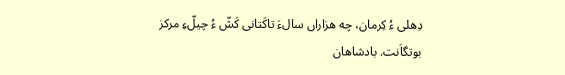دِهلی ءُ کِرمان، چه هزاراں سالءَ تاکَتانی کَشّ ءُ چیلّءِ مرکز بوتگاَنت. بادشاهان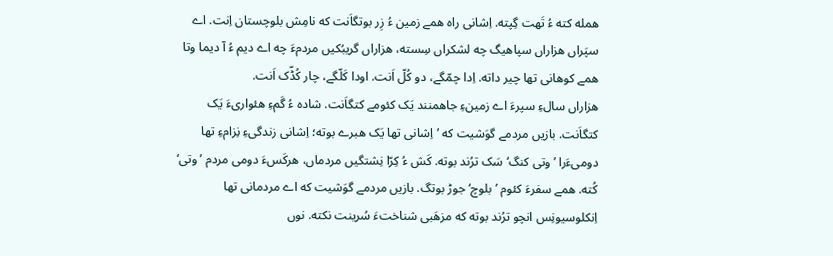همله کته ءُ تَهت گِپته. اِشانی راه همے زمین ءُ زِر بوتگاَنت که نامِش بلوچستان اِنت. اے سپَراں هزاراں سپاهیگ چه لشکراں سِسته، هزاراں گریبُکیں مردمءَ چه اے دیم ءُ آ دیما وتا همے کوهانی تها چیر داته. اِدا چمّگے، دو کُلّ اَنت. اودا کَلّگے، چار کُڈّک اَنت.
هزاراں سالءِ سپرءَ اے زمینءِ جاهمنند یَک کئومے کتگاَنت. شاده ءُ گَمءِ هئواریءَ یَک کتگاَنت. بازیں مردمے گوَشیت که ’اِشانی تها یَک هبرے بوته؛ اِشانی زندگیءِ نِزامءِ تها دومیءَرا ’وتی کنگ‘ سَک ترُند بوته. کَش ءُ کِرّا نِشتگیں مردماں، هرکَسءَ دومی مردم ’وتی‘ کُته. همے سفرءَ کئوم ’بلوچ‘ جوڑ بوتگ. بازیں مردمے گوَشیت که اے مردمانی تها اِنکلوسیونِس انچو ترُند بوته که مزهَبی شناختءَ سُرینت نکته. نوں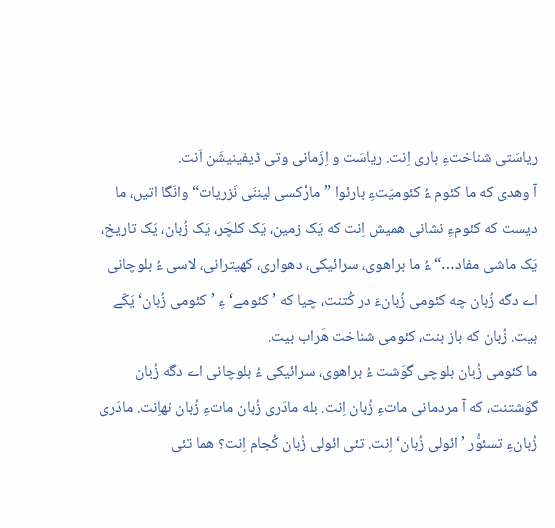ریاسَتی شناختءِ باری اِنت. ریاسَت و اِزَمانی وتی ڈیفینیشَن اَنت.
آ وهدی که ما کئوم ءُ کئومیَتءِ بارئوا ”مارْکسی لیننَی نَزریات“ وانَگا اتیں، ما دیست که کئومءِ نشانی همیش اِنت که یَک زمین، یَک کلچَر، یَک زُبان، یَک تاریخ، یَک ماشی مفاد…“ ءُ ما براهوی، سرائیکی، دهواری، کهیترانی، لاسی ءُ بلوچانی اے دگه زُبان چه کئومی زُبانءَ در کُتنت، چیا که ’کئومے‘ءِ ’کئومی زُبان‘ یَکّے بیت. زُبان که باز بنت، کئومی شناخت هَراب بیت.
ما کئومی زُبان بلوچی گوَشت ءُ براهوی، سرائیکی ءُ بلوچانی اے دگه زُبان گوَشتنت، که آ مردمانی ماتءِ زُبان اِنت. بله مادَری زُبان ماتءِ زُبان نهاِنت. مادَری زُبانءِ تسئوُّر ’ائولی زُبان‘ اِنت. تئی ائولی زُبان کُجام اِنت؟ هما تئی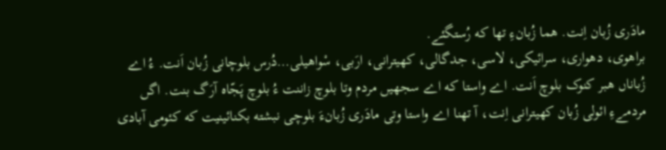مادَری زُبان اِنت. هما زُبانءِ تها که رُستگئے.
براهوی، دهواری، سرائیکی، لاسی، جدگالی، کهیترانی، ارَبی، سْواهیلی…دُرس بلوچانی زُبان اَنت. ءُ اے زُباناں هبر کنوک بلوچ اَنت. اے واستا که اے سجهیں مردم وتا بلوچ زاننت ءُ بلوچ پَجّاه آرَگ بنت. اگں مردمےءِ ائولی زُبان کهیترانی اِنت، آ تهنا اے واستا وتی مادَری زُبانءَ بلوچی نبشته بکنائینیت که کئومی آبادی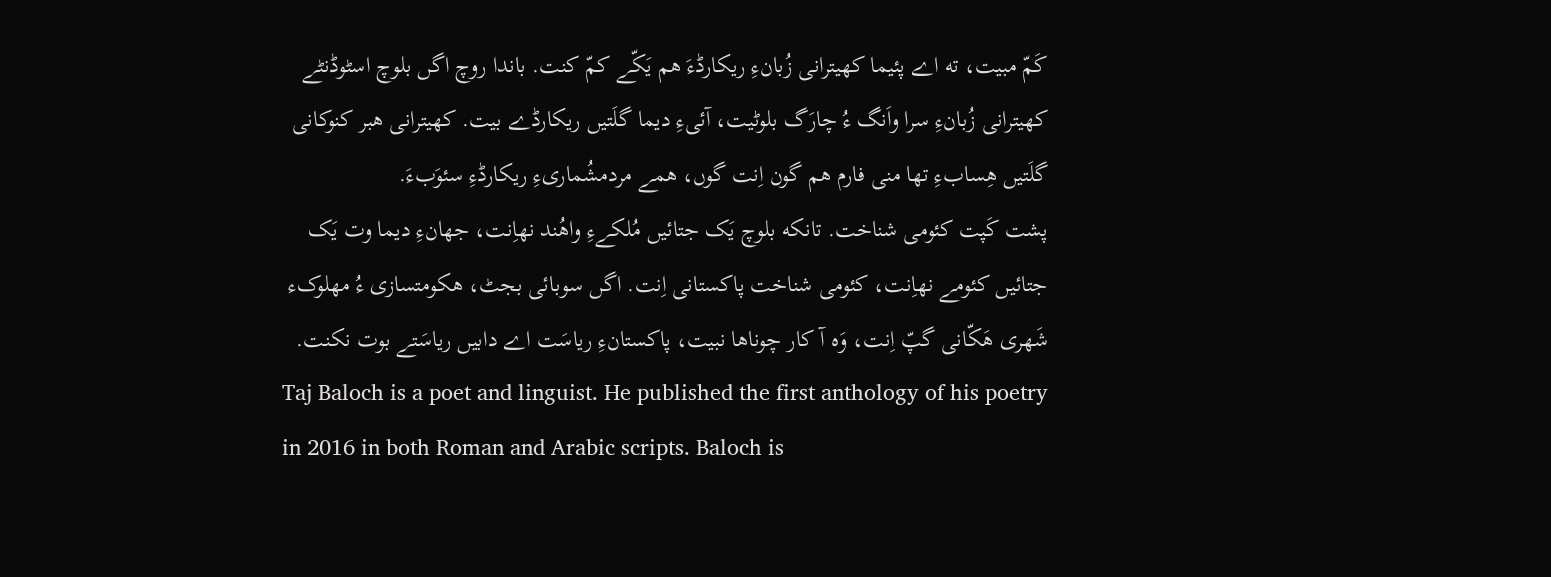کَمّ مبیت، ته اے پئیما کهیترانی زُبانءِ ریکارڈءَ هم یَکّے کمّ کنت. باندا روچ اگں بلوچ اسٹوڈنٹے کهیترانی زُبانءِ سرا واَنگ ءُ چارَگ بلوٹیت، آئیءِ دیما گلَتیں ریکارڈے بیت. کهیترانی هبر کنوکانی گلَتیں هِسابءِ تها منی فارم هم گون اِنت گوں، همے مردمشُماریءِ ریکارڈءِ سئوَبءَ.
پشت کَپت کئومی شناخت. تانکه بلوچ یَک جتائیں مُلکےءِ واهُند نهاِنت، جهانءِ دیما وت یَک جتائیں کئومے نهاِنت، کئومی شناخت پاکستانی اِنت. اگں سوبائی بجٹ، هکومتسازی ءُ مهلوکء شَهری هَکّانی گپّ اِنت، وَه آ کار چوناها نبیت، پاکستانءِ ریاسَت اے دابیں ریاسَتے بوت نکنت.
Taj Baloch is a poet and linguist. He published the first anthology of his poetry in 2016 in both Roman and Arabic scripts. Baloch is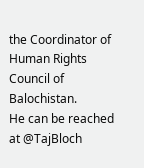the Coordinator of Human Rights Council of Balochistan.
He can be reached at @TajBloch